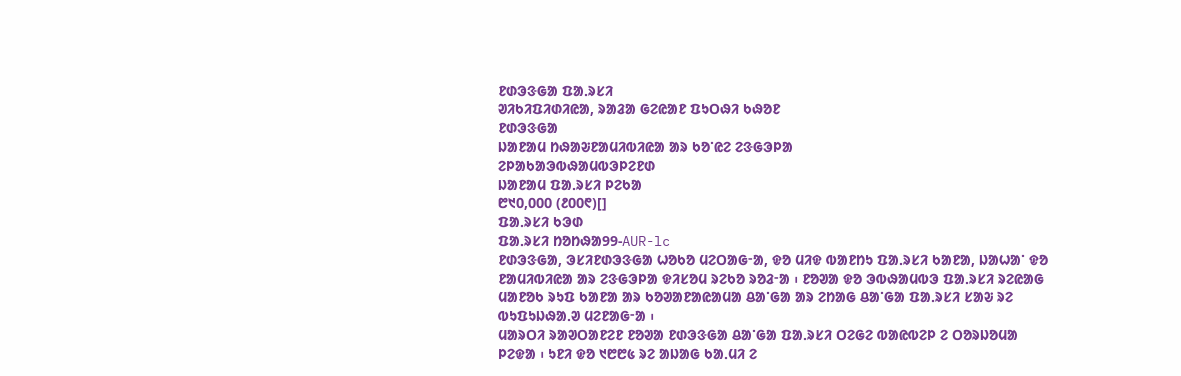ᱱᱰᱳᱝᱜᱟ ᱯᱟᱹᱨᱥᱤ
ᱣᱤᱠᱤᱯᱤᱰᱤᱭᱟ, ᱨᱟᱲᱟ ᱜᱮᱭᱟᱱ ᱯᱩᱛᱷᱤ ᱠᱷᱚᱱ
ᱱᱰᱳᱝᱜᱟ
ᱡᱟᱱᱟᱢ ᱴᱷᱟᱶᱱᱟᱢᱤᱵᱤᱭᱟ ᱟᱨ ᱠᱚᱸᱭᱮ ᱮᱝᱜᱳᱞᱟ
ᱮᱞᱟᱠᱟᱳᱵᱷᱟᱢᱵᱳᱞᱮᱱᱰ
ᱡᱟᱱᱟᱢ ᱯᱟᱹᱨᱥᱤ ᱞᱮᱠᱟ
᱘᱑᱐,᱐᱐᱐ (᱒᱐᱐᱖)[]
ᱯᱟᱹᱨᱥᱤ ᱠᱳᱰ
ᱯᱟᱹᱨᱥᱤ ᱴᱚᱴᱷᱟ99-AUR-lc
ᱱᱰᱳᱝᱜᱟ, ᱳᱥᱤᱱᱰᱳᱝᱜᱟ ᱦᱚᱠᱚ ᱢᱮᱛᱟᱜᱼᱟ, ᱫᱚ ᱢᱤᱫ ᱵᱟᱱᱴᱩ ᱯᱟᱹᱨᱥᱤ ᱠᱟᱱᱟ, ᱡᱟᱦᱟᱸ ᱫᱚ ᱱᱟᱢᱤᱵᱤᱭᱟ ᱟᱨ ᱮᱝᱜᱳᱞᱟ ᱫᱤᱥᱚᱢ ᱨᱮᱠᱚ ᱨᱚᱲᱼᱟ ᱾ ᱱᱚᱣᱟ ᱫᱚ ᱳᱵᱷᱟᱢᱵᱳ ᱯᱟᱹᱨᱥᱤ ᱨᱮᱭᱟᱜ ᱢᱟᱱᱚᱠ ᱨᱩᱯ ᱠᱟᱱᱟ ᱟᱨ ᱠᱚᱣᱟᱱᱟᱭᱟᱢᱟ ᱪᱟᱸᱜᱟ ᱟᱨ ᱮᱴᱟᱜ ᱪᱟᱸᱜᱟ ᱯᱟᱹᱨᱥᱤ ᱥᱟᱶ ᱨᱮ ᱵᱩᱯᱩᱡᱷᱟᱹᱣ ᱢᱮᱱᱟᱜᱼᱟ ᱾
ᱢᱟᱨᱛᱤ ᱨᱟᱣᱛᱟᱱᱮᱱ ᱱᱚᱣᱟ ᱱᱰᱳᱝᱜᱟ ᱪᱟᱸᱜᱟ ᱯᱟᱹᱨᱥᱤ ᱛᱮᱜᱮ ᱵᱟᱭᱵᱮᱞ ᱮ ᱛᱚᱨᱡᱚᱢᱟ ᱞᱮᱫᱟ ᱾ ᱩᱱᱤ ᱫᱚ ᱑᱘᱘᱕ ᱨᱮ ᱟᱡᱟᱜ ᱠᱟᱹᱢᱤ ᱮ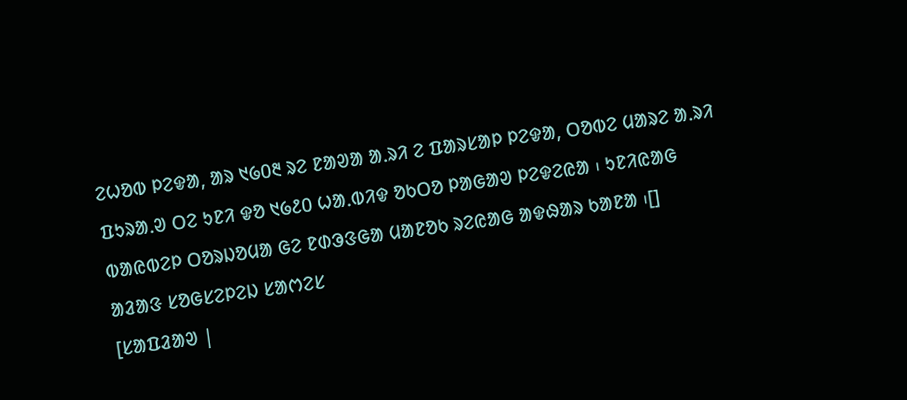ᱮᱦᱚᱵ ᱞᱮᱫᱟ, ᱟᱨ ᱑᱙᱐᱓ ᱨᱮ ᱱᱟᱣᱟ ᱟᱹᱨᱤ ᱮ ᱯᱟᱨᱥᱟᱞ ᱞᱮᱫᱟ, ᱛᱚᱵᱮ ᱢᱟᱨᱮ ᱟᱹᱨᱤ ᱯᱩᱨᱟᱹᱣ ᱛᱮ ᱩᱱᱤ ᱫᱚ ᱑᱙᱒᱐ ᱦᱟᱹᱵᱤᱫ ᱚᱠᱛᱚ ᱞᱟᱜᱟᱣ ᱞᱮᱫᱮᱭᱟ ᱾ ᱩᱱᱤᱭᱟᱜ ᱵᱟᱭᱵᱮᱞ ᱛᱚᱨᱡᱚᱢᱟ ᱜᱮ ᱱᱰᱳᱝᱜᱟ ᱢᱟᱱᱚᱠ ᱨᱮᱭᱟᱜ ᱟᱫᱷᱟᱨ ᱠᱟᱱᱟ ᱾[]
ᱟᱲᱟᱝ ᱥᱚᱜᱥᱮᱞᱮᱡ ᱥᱟᱬᱮᱥ
[ᱥᱟᱯᱲᱟᱣ |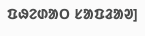ᱯᱷᱮᱰᱟᱛ ᱥᱟᱯᱲᱟᱣ]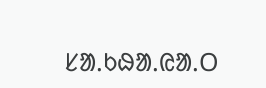ᱥᱟᱹᱠᱷᱟᱹᱭᱟᱹᱛ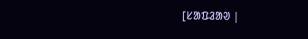[ᱥᱟᱯᱲᱟᱣ |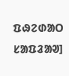ᱯᱷᱮᱰᱟᱛ ᱥᱟᱯᱲᱟᱣ]